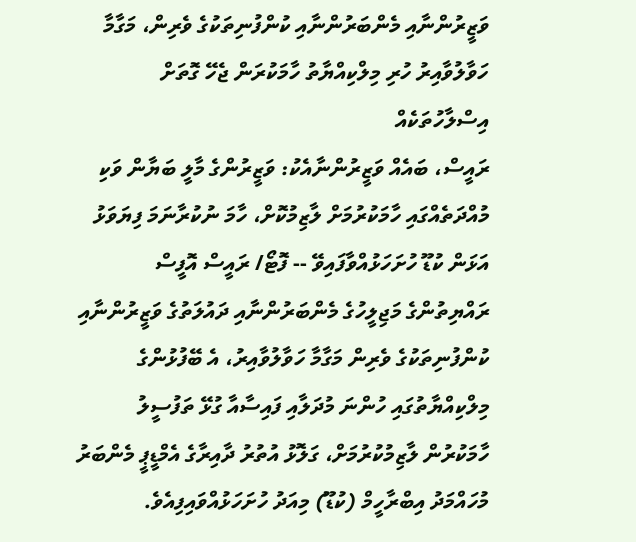ވަޒީރުންނާއި މެންބަރުންނާއި ކުންފުނިތަކުގެ ވެރިން، މަގާމާ ހަވާލުވާއިރު ހުރި މިލްކިއްޔާތު ހާމަކުރަން ޖެހޭ ގޮތަށް އިސްލާހުތަކެއް
ރައީސް، ބައެއް ވަޒީރުންނާއެކު: ވަޒީރުންގެ މާލީ ބަޔާން ވަކި މުއްދަތެއްގައި ހާމަކުރުމަށް ލާޒިމުކޮށް، ހާމަ ނުކުރާނަމަ ފިޔަވަޅު އަޅަން ކުޑޫ ހުށަހަޅުއްވާފައިވޭ -- ފޮޓޯ/ ރައީސް އޮފީސް
ރައްޔިތުންގެ މަޖިލީހުގެ މެންބަރުންނާއި ދައުލަތުގެ ވަޒީރުންނާއި ކުންފުނިތަކުގެ ވެރިން މަގާމާ ހަވާލުވާއިރު، އެ ބޭފުޅުންގެ މިލްކިއްޔާތުގައި ހުންނަ މުދަލާއި ފައިސާއާ ގުޅޭ ތަފުސީލު ހާމަކުރުން ލާޒިމުކުރުމަށް، ގަލޮޅު އުތުރު ދާއިރާގެ އެމްޑީޕީ މެންބަރު މުހައްމަދު އިބްރާހީމް (ކުޑޫ) މިއަދު ހުށަހަޅުއްވައިފިއެވެ.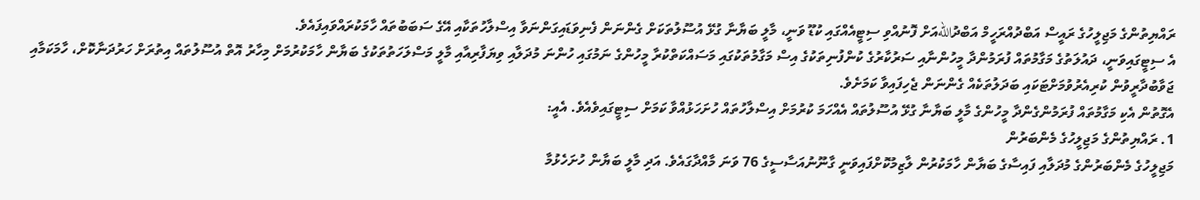ރައްޔިތުންގެ މަޖިލީހުގެ ރައީސް އަބްދުއްރަހީމް އަބްދުاللهއަށް ފޮނުއްވި ސިޓީއެއްގައި ކުޑޫ ވަނީ، މާލީ ބަޔާނާ ގުޅޭ އުސޫލުތަކަށް ގެންނަން ފެނިވަޑައިގަންނަވާ އިސްލާހުތަކާއި އޭގެ ސަބަބުތައް ހާމަކުރައްވައިފައެވެ.
އެ ސިޓީގައިވަނީ، ދައުލަތުގެ މަގާމުތައް ފުރަމުންދާ މީހުންނާއި ސަރުކާރުގެ ކުންފުނިތަކުގެ އިސް މަގާމުތަކުގައި މަސައްކަތްކުރާ މީހުންގެ ނަމުގައި ހުންނަ މުދަލާއި ވިޔަފާރިއާއި މާލީ މަސްލަހަތުތަކުގެ ބަޔާން ހާމަކުރުމަށް މިހާރު އޮތް އުސޫލުތައް އިތުރަށް ހަރުދަނާކޮށް، ހާމަކަމާއި ޖަވާބުދާރީވުން ކުރިއެރުވުމަށްޓަކައި ބަދަލުތަކެއް ގެންނަން ޖެހިފައިވާ ކަމަށެވެ.
އެގޮތުން އެކި މަގާމުތައް ފުރަމުންގެންދާ މީހުންގެ މާލީ ބަޔާނާ ގުޅޭ އުސޫލުތައް އެއްހަމަ ކުރުމަށް އިސްލާހުތައް ހުށަހަޅުއްވާ ކަމަށް ސިޓީގައިވެއެވެ. އެއީ:
1. ރައްޔިތުންގެ މަޖިލީހުގެ މެންބަރުން
މަޖިލީހުގެ މެންބަރުންގެ މުދަލާއި ފައިސާގެ ބަޔާން ހާމަކުރުން ލާޒިމުކޮށްފައިވަނީ ގާނޫނުއަސާސީގެ 76 ވަނަ މާއްދާގައެވެ. އަދި މާލީ ބަޔާން ހުށަހެޅުމާ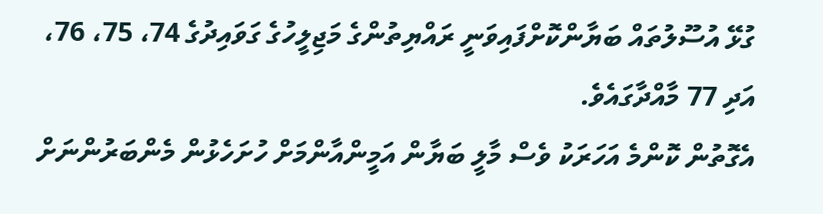ގުޅޭ އުސޫލުތައް ބަޔާންކޮށްފައިވަނީ ރައްޔިތުންގެ މަޖިލީހުގެ ގަވައިދުގެ 74، 75، 76، އަދި 77 މާއްދާގައެވެ.
އެގޮތުން ކޮންމެ އަހަރަކު ވެސް މާލީ ބަޔާން އަމީންއާންމަށް ހުށަހެޅުން މެންބަރުންނަށް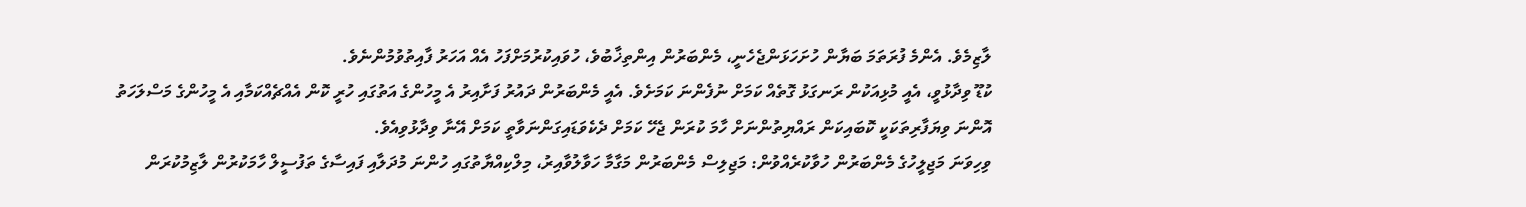ލާޒިމެވެ. އެންމެ ފުރަތަމަ ބަޔާން ހުށަހަޅަންޖެހެނީ، މެންބަރުން އިންތިޚާބުވެ، ހުވައިކުރުމަށްފަހު އެއް އަހަރު ފާއިތުވުމުންނެވެ.
ކުޑޫ ވިދާޅުވީ، އެއީ މުޅިއަކުން ރަނގަޅު ގޮތެއް ކަމަށް ނުފެންނަ ކަމަށެވެ. އެއީ މެންބަރުން ދައުރު ފަށާއިރު އެ މީހުންގެ އަތުގައި ހުރީ ކޮން އެއްޗެއްކަމާއި އެ މީހުންގެ މަސްލަހަތު އޮންނަ ވިޔަފާރިތަކަކީ ކޮބައިކަން ރައްޔިތުންނަށް ހާމަ ކުރަން ޖެހޭ ކަމަށް ދެކެވަޑައިގަންނަވާތީ ކަމަށް އޭނާ ވިދާޅުވިއެވެ.
ވިހިވަނަ މަޖިލީހުގެ މެންބަރުން ހުވާކުރެއްވުން: މަޖިލިސް މެންބަރުން މަގާމާ ހަވާލުވާއިރު، މިލްކިއްޔާތުގައި ހުންނަ މުދަލާއި ފައިސާގެ ތަފުސީލް ހާމަކުރުން ލާޒިމުކުރަން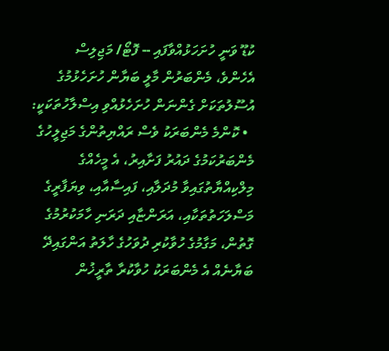ކުޑޫ ވަނީ ހުށަހަޅުއްވާފައި -- ފޮޓޯ/ މަޖިލިސް
އެހެންވެ، މެންބަރުން މާލީ ބަޔާން ހުށަހެޅުމުގެ އުސޫލުތަކަށް ގެންނަން ހުށަހެޅުއްވި އިސްލާހުތަކަކީ:
  • ކޮންމެ މެންބަރަކު ވެސް ރައްޔިތުންގެ މަޖިލީހުގެ މެންބަރުކަމުގެ ދައުރު ފަށާއިރު، އެ މީހެއްގެ މިލްކިއްޔާތުގައިވާ މުދަލާއި، ފައިސާއާއި، ވިޔަފާރީގެ މަސްލަހަތުތަކާއި، އަރަންޏާއި ދަރަނި ހާމަކުރުމުގެ ގޮތުން، މަގާމުގެ ހުވާކުރި ދުވަހުގެ ހާލަތު އަންގައިދޭ ބަޔާނެއް އެ މެންބަރަކު ހުވާކުރާ ތާރީޚުން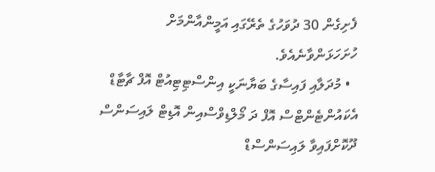ފެށިގެން 30 ދުވަހުގެ ތެރޭގައި އަމީންއާންމަށް ހުށަހަޅަންވާނެއެވެ.
  • މުދަލާއި ފައިސާގެ ބަޔާނަކީ އިންސްޓިޓިއުޓް އޮފް ޗާޓާޑް އެކައުންޓެންޓްސް އޮފް ދަ މޯލްޑިވްސްއިން އޮޑިޓް ލައިސަންސް ދޫކޮށްފައިވާ ލައިސަންސްޑް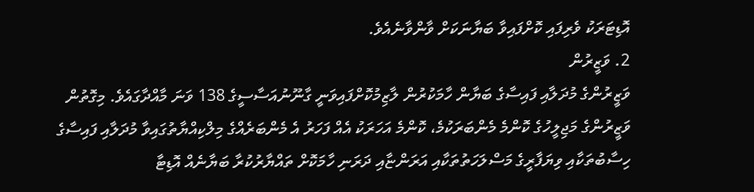އޮޑިޓަރަކު ވެރިފައި ކޮށްފައިވާ ބަޔާނަކަށް ވާންވާނެއެވެ.
2. ވަޒީރުން
ވަޒީރުންގެ މުދަލާއި ފައިސާގެ ބަޔާން ހާމަކުރުން ލާޒިމުކޮށްފައިވަނީ ގާނޫނުއަސާސީގެ 138 ވަނަ މާއްދާގައެވެ. މިގޮތުން ވަޒީރުންގެ މަޖިލީހުގެ ކޮންމެ މެންބަރަކުމެ، ކޮންމެ އަހަރަކު އެއް ފަހަރު އެ މެންބަރެއްގެ މިލްކިއްޔާތުގައިވާ މުދަލާއި ފައިސާގެ ހިސާބުތަކާއި ވިޔަފާރީގެ މަސްލަހަތުތަކާއި އަރަންޏާއި ދަރަނި ހާމަކޮށް ތައްޔާރުކުރާ ބަޔާނެއް އޮޑިޓާ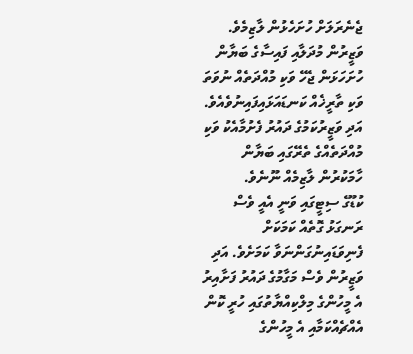ޖެނެރަލަށް ހުށަހެޅުން ލާޒިމެވެ. ވަޒީރުން މުދަލާއި ފައިސާގެ ބަޔާން ހުށަހަޅަން ޖެހޭ ވަކި މުއްދަތެއް ނުވަތަ ވަކި ތާރީޚެއް ކަނޑައަޅައިފައިނުވެއެވެ. އަދި ވަޒީރުކަމުގެ ދައުރު ފެށުމާއެކު ވަކި މުއްދަތެއްގެ ތެރޭގައި ބަޔާން ހާމަކުރުން ލާޒިމެއް ނޫނެވެ.
ކުޑޫގެ ސިޓީގައި ވަނީ އެއީ ވެސް ރަނގަޅު ގޮތެއް ކަމަކަށް ފެނިވަޑައިނުގަންނަވާ ކަމަށެވެ. އަދި ވަޒީރުން ވެސް މަގާމުގެ ދައުރު ފަށާއިރު އެ މީހުންގެ މިލްކިއްޔާތުގައި ހުރީ ކޮން އެއްޗެއްކަމާއި އެ މީހުންގެ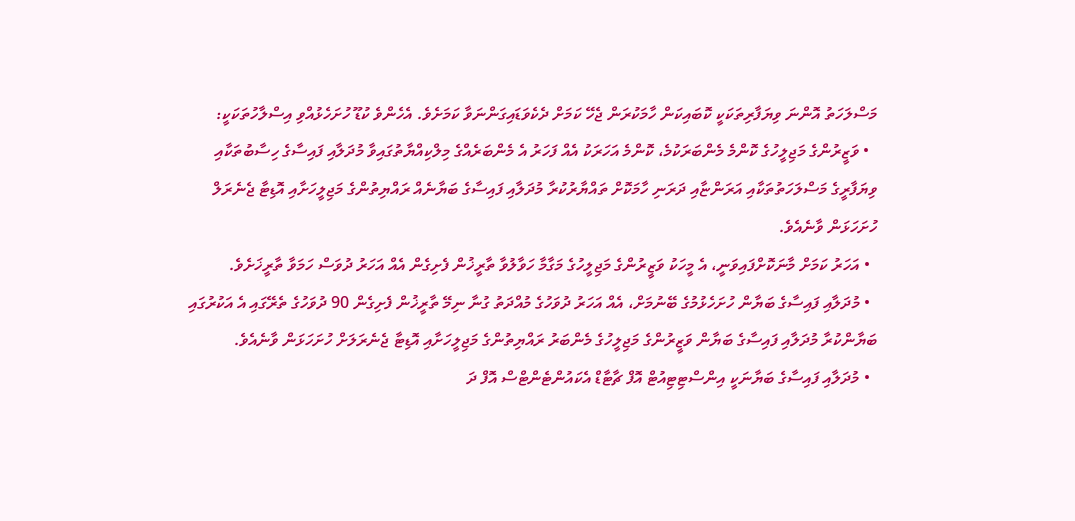މަސްލަހަތު އޮންނަ ވިޔަފާރިތަކަކީ ކޮބައިކަން ހާމަކުރަން ޖެހޭ ކަމަށް ދެކެވަޑައިގަންނަވާ ކަމަށެވެ. އެހެންވެ ކުޑޫ ހުށަހެޅުއްވި އިސްލާހުތަކަކީ:
  • ވަޒީރުންގެ މަޖިލީހުގެ ކޮންމެ މެންބަރަކުމެ، ކޮންމެ އަހަރަކު އެއް ފަހަރު އެ މެންބަރެއްގެ މިލްކިއްޔާތުގައިވާ މުދަލާއި ފައިސާގެ ހިސާބުތަކާއި ވިޔަފާރީގެ މަސްލަހަތުތަކާއި އަރަންޏާއި ދަރަނި ހާމަކޮށް ތައްޔާރުކުރާ މުދަލާއި ފައިސާގެ ބަޔާނެއް ރައްޔިތުންގެ މަޖިލީހަށާއި އޮޑިޓާ ޖެނެރަލް ހުށަހަޅަން ވާނެއެވެ.
  • އަހަރު ކަމަށް މާނަކޮށްފައިވަނީ، އެ މީހަކު ވަޒީރުންގެ މަޖިލީހުގެ މަގާމާ ހަވާލުވާ ތާރީޚުން ފެށިގެން އެއް އަހަރު ދުވަސް ހަމަވާ ތާރީޚަށެވެ.
  • މުދަލާއި ފައިސާގެ ބަޔާން ހުށަހެޅުމުގެ ބޭނުމަށް، އެއް އަހަރު ދުވަހުގެ މުއްދަތު ގުނާ ނިމޭ ތާރީޚުން ފެށިގެން 90 ދުވަހުގެ ތެރޭގައި އެ އަކުރުގައި ބަޔާންކުރާ މުދަލާއި ފައިސާގެ ބަޔާން ވަޒީރުންގެ މަޖިލީހުގެ މެންބަރު ރައްޔިތުންގެ މަޖިލީހަށާއި އޮޑިޓާ ޖެނެރަލަށް ހުށަހަޅަން ވާނެއެވެ.
  • މުދަލާއި ފައިސާގެ ބަޔާނަކީ އިންސްޓިޓިއުޓް އޮފް ޗާޓާޑް އެކައުންޓެންޓްސް އޮފް ދަ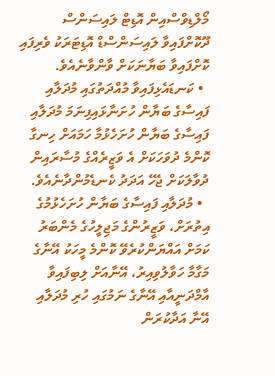މޯލްޑިވްސްއިން އޮޑިޓް ލައިސަންސް ދޫކޮށްފައިވާ ލައިސަންސްޑް އޮޑިޓަރަކު ވެރިފައި ކޮށްފައިވާ ބަޔާނަކަށް ވާންވާނެއެވެ.
  • ކަނޑައެޅިފައިވާ މުއްދަތުގައި މުދަލާއި ފައިސާގެ ބަޔާން ހުށަނާޅައިފިނަމަ މުދަލާއި ފައިސާގެ ބަޔާން ހުށަހެޅުމާ ހަމައަށް ހިނގާ ކޮންމެ ދުވަހަކަށް އެ ވަޒީރެއްގެ މުސާރައިން ދުވާލަކަށް ޖެހޭ އަދަދު ކެނޑެމުންދާނެއެވެ.
  • މުދަލާއި ފައިސާގެ ބަޔާން ހުށަހެޅުމުގެ އިތުރަށް، ވަޒީރުންގެ މަޖިލީހުގެ މެންބަރު ކަމަށް އައްޔަންކުރެވޭ ކޮންމެ މީހަކު އޭނާގެ މަގާމާ ހަވާލުވިއިރު، އޭނާއަށް ލިބިފައިވާ އާމްދަނީއާއި އޭނާގެ ނަމުގައި ހުރި މުދަލާއި އޭނާ އަދާކުރަން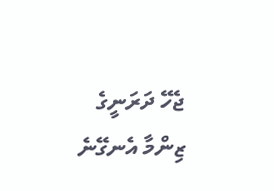ޖެހޭ ދަރަނީގެ ޒިންމާ އެނގޭނެ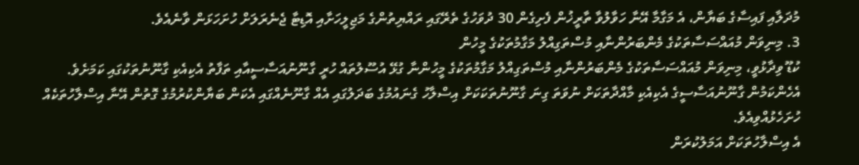މުދަލާއި ފައިސާގެ ބަޔާން، އެ މަގާމާ އޭނާ ހަވާލުވާ ތާރީޚުން ފެށިގެން 30 ދުވަހުގެ ތެރޭގައި ރައްޔިތުންގެ މަޖިލީހަށާއި އޮޑިޓާ ޖެނެރަލަށް ހުށަހަޅަން ވާނެއެވެ.
3. މިނިވަން މުއައްސަސާތަކުގެ މެންބަރުންނާއި މުސްތަގިއްލު މަގާމުތަކުގެ މީހުން
ކުޑޫ ވިދާޅުވީ، މިނިވަން މުއައްސަސާތަކުގެ މެންބަރުންނާއި މުސްތަގިއްލު މަގާމުތަކުގެ މީހުންނާ ގުޅޭ އުސޫލުތައް ހުރީ ގާނޫނުއަސާސީއާއި ތަފާތު އެކިއެކި ގާނޫނުތަކުގައި ކަމަށެވެ. އެހެންކަމުން ގާނޫނުއަސާސީގެ އެކިއެކި މާއްދާތަކަށް ނުވަތަ ގިނަ ގާނޫނުތަކަކަށް އިސްލާހު ގެނައުމުގެ ބަދަލުގައި އެއް ގާނޫނެއްގައި އެކަން ބަޔާންކުރުމުގެ ގޮތުން އޭނާ އިސްލާހުތަކެއް ހުށަހެޅުއްވިއެވެ.
އެ އިސްލާހުތަކަށް އަމަލުކުރަން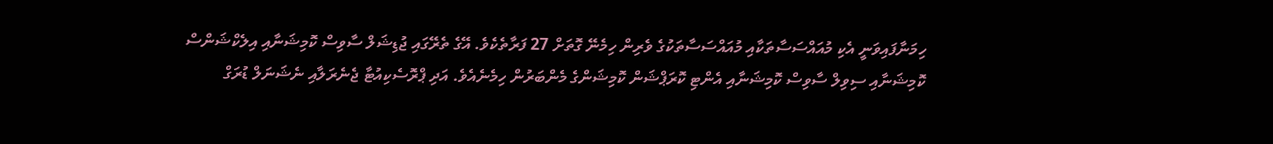ހިމަނާފައިވަނީ އެކި މުއައްސަސާތަކާއި މުއައްސަސާތަކުގެ ވެރިން ހިމެނޭ ގޮތަށް 27 ފަރާތެކެވެ. އޭގެ ތެރޭގައި ޖުޑިޝަލް ސާވިސް ކޮމިޝަނާއި އިލެކްޝަންސް ކޮމިޝަނާއި ސިވިލް ސާވިސް ކޮމިޝަނާއި އެންޓި ކޮރަޕްޝަން ކޮމިޝަންގެ މެންބަރުން ހިމެނެއެވެ. އަދި ޕްރޮސެކިއުޓާ ޖެނެރަލާއި ނެޝަނަލް ޑުރަގް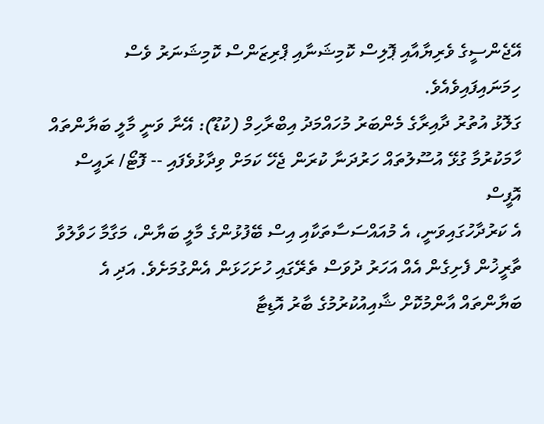އޭޖެންސީގެ ވެރިޔާއާއި ޕޮލިސް ކޮމިޝަނާއި ޕްރިޒަންސް ކޮމިޝަނަރު ވެސް ހިމަނައިފައިވެއެވެ.
ގަލޮޅު އުތުރު ދާއިރާގެ މެންބަރު މުހައްމަދު އިބްރާހިމް (ކުޑޫ): އޭނާ ވަނީ މާލީ ބަޔާންތައް ހާމަކުރުމާ ގުޅޭ އުސޫލުތައް ހަރުދަނާ ކުރަން ޖެހޭ ކަމަށް ވިދާޅުވެފައި -- ފޮޓޯ/ ރައީސް އޮފީސް
އެ ކަރުދާހުގައިވަނީ، އެ މުއައްސަސާތަކާއި އިސް ބޭފުޅުންގެ މާލީ ބަޔާން، މަގާމާ ހަވާލުވާ ތާރީޚުން ފެށިގެން އެއް އަހަރު ދުވަސް ތެރޭގައި ހުށަހަޅަން އެންގުމަށެވެ. އަދި އެ ބަޔާންތައް އާންމުކޮށް ޝާއިއުކުރުމުގެ ބާރު އޮޑިޓާ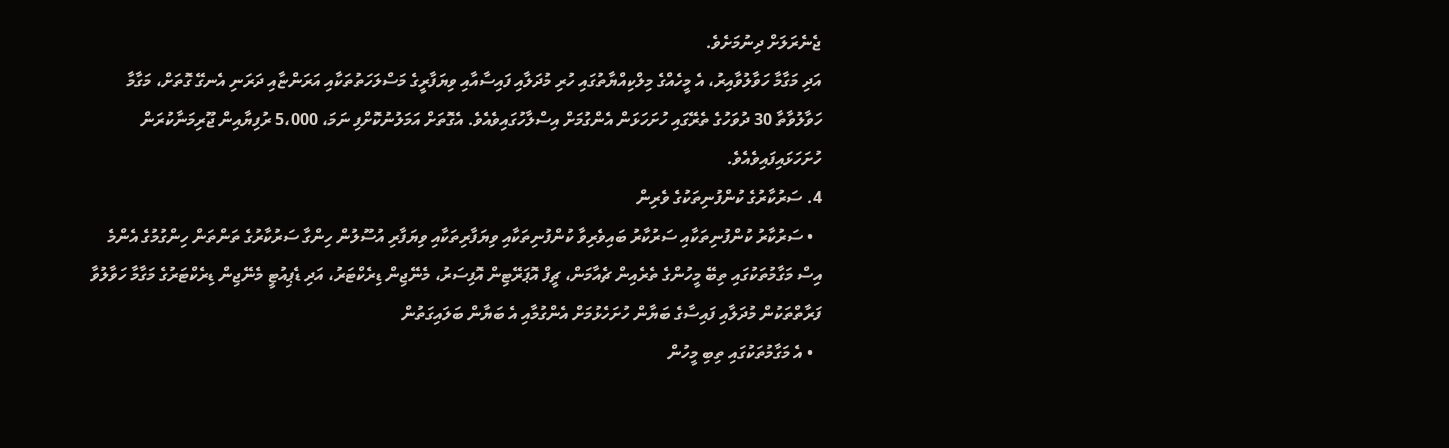ޖެނެރަލަށް ދިނުމަށެވެ.
އަދި މަގާމާ ހަވާލުވާއިރު، އެ މީހެއްގެ މިލްކިއްޔާތުގައި ހުރި މުދަލާއި ފައިސާއާއި ވިޔަފާރީގެ މަސްލަހަތުތަކާއި އަރަންޏާއި ދަރަނި އެނގޭ ގޮތަށް، މަގާމާ ހަވާލުވާތާ 30 ދުވަހުގެ ތެރޭގައި ހުށަހަޅަން އެންގުމަށް އިސްލާހުގައިވެއެވެ. އެގޮތަށް އަމަލުނުކޮށްފި ނަމަ، 5،000 ރުފިޔާއިން ޖޫރިމަނާކުރަން ހުށަހަޅައިފައިވެއެވެ.
4. ސަރުކާރުގެ ކުންފުނިތަކުގެ ވެރިން
  • ސަރުކާރު ކުންފުނިތަކާއި ސަރުކާރު ބައިވެރިވާ ކުންފުނިތަކާއި ވިޔަފާރިތަކާއި ވިޔަފާރި އުސޫލުން ހިންގާ ސަރުކާރުގެ ތަންތަން ހިންގުމުގެ އެންމެ އިސް މަގާމުތަކުގައި ތިބޭ މީހުންގެ ތެރެއިން ޗެއާމަން، ޗީފް އޮޕަރޭޓިން އޮފިސަރު، މެނޭޖިން ޑިރެކްޓަރު، އަދި ޑެޕިއުޓީ މެނޭޖިން ޑިރެކްޓަރުގެ މަގާމާ ހަވާލުވާ ފަރާތްތަކުން މުދަލާއި ފައިސާގެ ބަޔާން ހުށަހެޅުމަށް އެންގުމާއި އެ ބަޔާން ބަލައިގަތުން
  • އެ މަގާމުތަކުގައި ތިބި މީހުން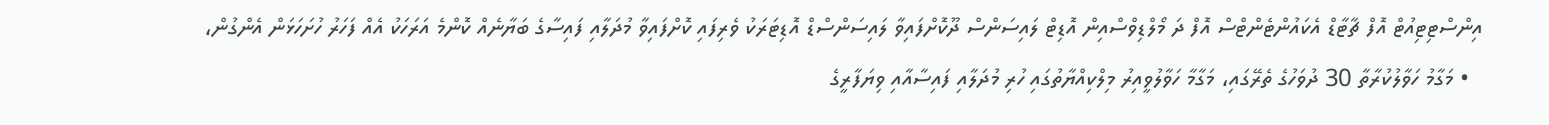އިންސްޓިޓިއުޓް އޮފް ޗާޓާޑް އެކައުންޓެންޓްސް އޮފް ދަ މޯލްޑިވްސްއިން އޮޑިޓް ލައިސަންސް ދޫކޮށްފައިވާ ލައިސަންސްޑް އޮޑިޓަރަކު ވެރިފައި ކޮށްފައިވާ މުދަލާއި ފައިސާގެ ބަޔާނެއް ކޮންމެ އަރަހަކު އެއް ފަހަރު ހުށަހަޅަން އެންގުން،
  • މަގާމު ހަވާލުކުރާތާ 30 ދުވަހުގެ ތެރޭގައި، މަގާމާ ހަވާލުވީއިރު މިލްކިއްޔާތުގައި ހުރި މުދަލާއި ފައިސާއާއި ވިޔަފާރީގެ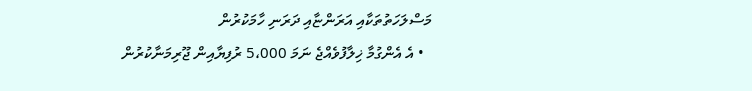މަސްލަހަތުތަކާއި އަރަންޏާއި ދަރަނި ހާމަކުރުން
  • އެ އެންގުމާ ޚިލާފުވެއްޖެ ނަމަ 5،000 ރުފިޔާއިން ޖޫރިމަނާކުރުން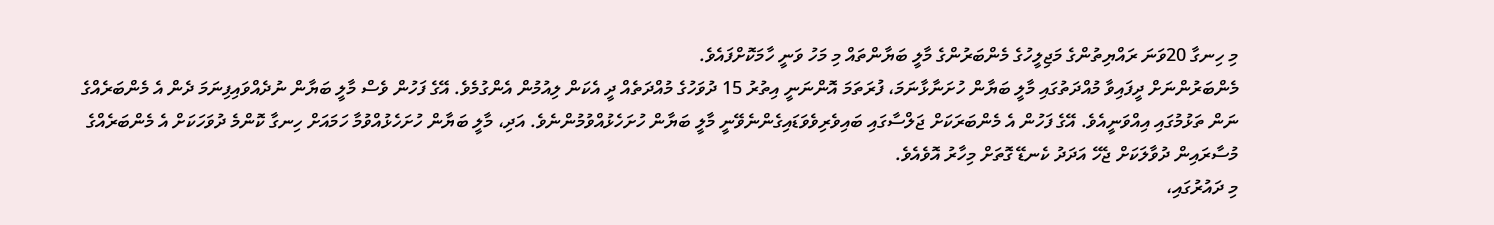މި ހިނގާ 20ވަނަ ރައްޔިތުންގެ މަޖިލީހުގެ މެންބަރުންގެ މާލީ ބަޔާންތައް މި މަހު ވަނީ ހާމަކޮށްފައެވެ.
މެންބަރުންނަށް ދީފައިވާ މުއްދަތުގައި މާލީ ބަޔާން ހުށަނާޅާނަމަ، ފުރަތަމަ އޮންނަނީ އިތުރު 15 ދުވަހުގެ މުއްދަތެއް ދީ އެކަން ލިއުމުން އެންގުމެވެ. އޭގެ ފަހުން ވެސް މާލީ ބަޔާން ނުދެއްވައިފިނަމަ ދެން އެ މެންބަރެއްގެ ނަން ތަޅުމުގައި އިއްވަނީއެވެ. އޭގެ ފަހުން އެ މެންބަރަކަށް ޖަލްސާގައި ބައިވެރިވެވަޑައިގެންނެވޭނީ މާލީ ބަޔާން ހުށަހެޅުއްވުމުންނެވެ. އަދި، މާލީ ބަޔާން ހުށަހެޅުއްވުމާ ހަމައަށް ހިނގާ ކޮންމެ ދުވަހަކަށް އެ މެންބަރެއްގެ މުސާރައިން ދުވާލަކަށް ޖެހޭ އަދަދު ކެނޑޭ ގޮތަށް މިހާރު އޮވެއެވެ.
މި ދައުރުގައި،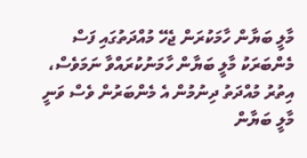މާލީ ބަޔާން ހާމަކުރަން ޖެހޭ މުއްދަތުގައި ފަސް މެންބަރަކު މާލީ ބަޔާން ހާމަނުކުރައްވާ ނަމަވެސް، އިތުރު މުއްދަތު ދިނުމުން އެ މެންބަރުން ވެސް ވަނީ މާލީ ބަޔާން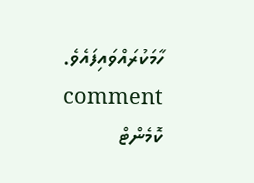ހާމަކުރައްވައިފައެވެ.
comment ކޮމެންޓް